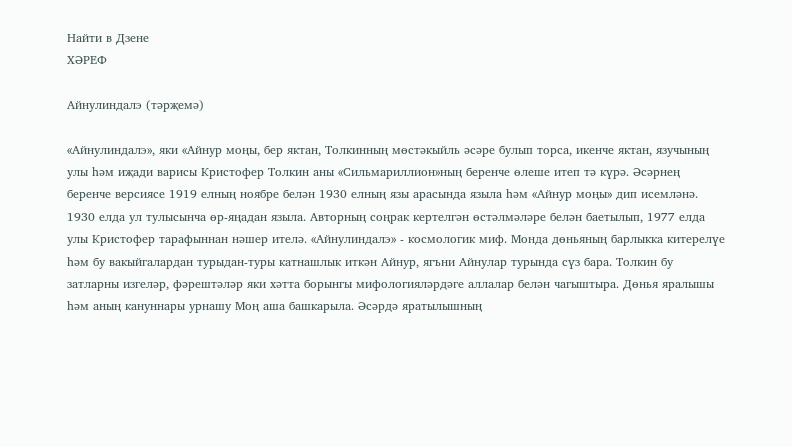Найти в Дзене
ХӘРЕФ

Айнулиндалэ (тәрҗемә)

«Айнулиндалэ», яки «Айнур моңы, бер яктан, Толкинның мөстәкыйль әсәре булып торса, икенче яктан, язучының улы һәм иҗади варисы Кристофер Толкин аны «Сильмариллион»ның беренче өлеше итеп тә күрә. Әсәрнең беренче версиясе 1919 елның ноябре белән 1930 елның язы арасында языла һәм «Айнур моңы» дип исемләнә. 1930 елда ул тулысынча өр-яңадан языла. Авторның соңрак кертелгән өстәлмәләре белән баетылып, 1977 елда улы Кристофер тарафыннан нәшер ителә. «Айнулиндалэ» - космологик миф. Монда дөньяның барлыкка китерелүе һәм бу вакыйгалардан турыдан-туры катнашлык иткән Айнур, ягъни Айнулар турында сүз бара. Толкин бу затларны изгеләр, фәрештәләр яки хәтта борынгы мифологияләрдәге аллалар белән чагыштыра. Дөнья яралышы һәм аның кануннары урнашу Моң аша башкарыла. Әсәрдә яратылышның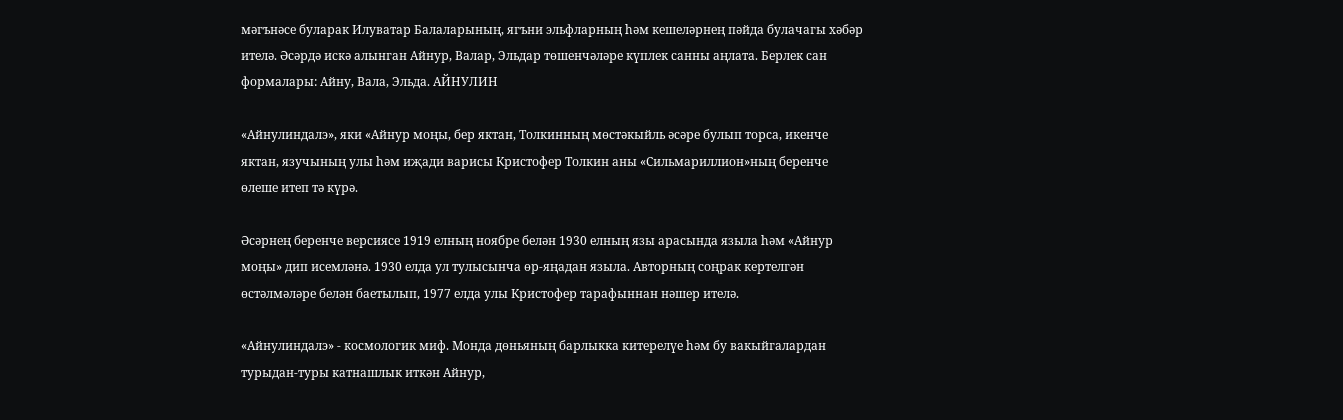мәгънәсе буларак Илуватар Балаларының, ягъни эльфларның һәм кешеләрнең пәйда булачагы хәбәр ителә. Әсәрдә искә алынган Айнур, Валар, Эльдар төшенчәләре күплек санны аңлата. Берлек сан формалары: Айну, Вала, Эльда. АЙНУЛИН

«Айнулиндалэ», яки «Айнур моңы, бер яктан, Толкинның мөстәкыйль әсәре булып торса, икенче яктан, язучының улы һәм иҗади варисы Кристофер Толкин аны «Сильмариллион»ның беренче өлеше итеп тә күрә.

Әсәрнең беренче версиясе 1919 елның ноябре белән 1930 елның язы арасында языла һәм «Айнур моңы» дип исемләнә. 1930 елда ул тулысынча өр-яңадан языла. Авторның соңрак кертелгән өстәлмәләре белән баетылып, 1977 елда улы Кристофер тарафыннан нәшер ителә.

«Айнулиндалэ» - космологик миф. Монда дөньяның барлыкка китерелүе һәм бу вакыйгалардан турыдан-туры катнашлык иткән Айнур,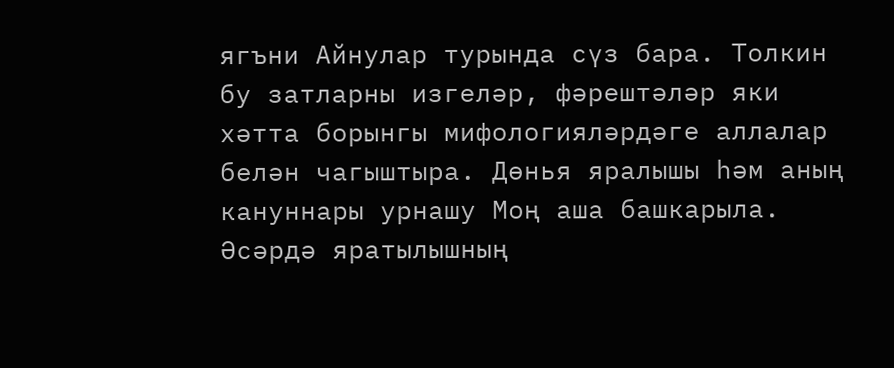ягъни Айнулар турында сүз бара. Толкин бу затларны изгеләр, фәрештәләр яки хәтта борынгы мифологияләрдәге аллалар белән чагыштыра. Дөнья яралышы һәм аның кануннары урнашу Моң аша башкарыла. Әсәрдә яратылышның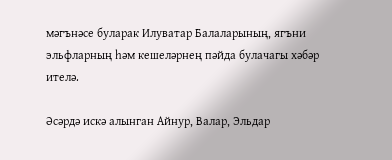мәгънәсе буларак Илуватар Балаларының, ягъни эльфларның һәм кешеләрнең пәйда булачагы хәбәр ителә.

Әсәрдә искә алынган Айнур, Валар, Эльдар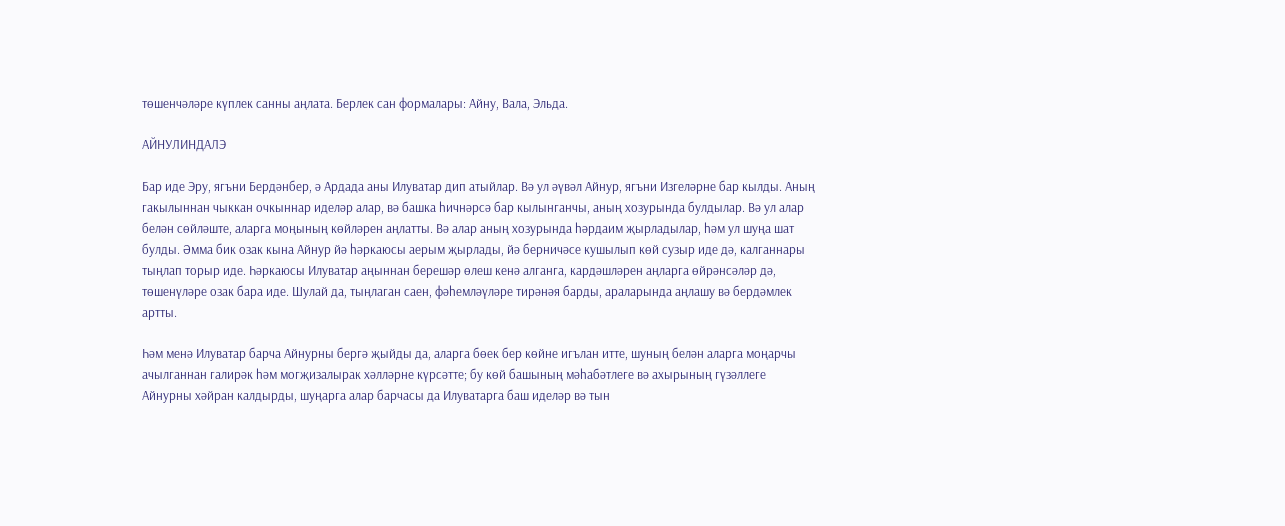төшенчәләре күплек санны аңлата. Берлек сан формалары: Айну, Вала, Эльда.

АЙНУЛИНДАЛЭ

Бар иде Эру, ягъни Бердәнбер, ә Ардада аны Илуватар дип атыйлар. Вә ул әүвәл Айнур, ягъни Изгеләрне бар кылды. Аның гакылыннан чыккан очкыннар иделәр алар, вә башка һичнәрсә бар кылынганчы, аның хозурында булдылар. Вә ул алар белән сөйләште, аларга моңының көйләрен аңлатты. Вә алар аның хозурында һәрдаим җырладылар, һәм ул шуңа шат булды. Әмма бик озак кына Айнур йә һәркаюсы аерым җырлады, йә берничәсе кушылып көй сузыр иде дә, калганнары тыңлап торыр иде. Һәркаюсы Илуватар аңыннан берешәр өлеш кенә алганга, кардәшләрен аңларга өйрәнсәләр дә, төшенүләре озак бара иде. Шулай да, тыңлаган саен, фәһемләүләре тирәнәя барды, араларында аңлашу вә бердәмлек артты.

Һәм менә Илуватар барча Айнурны бергә җыйды да, аларга бөек бер көйне игълан итте, шуның белән аларга моңарчы ачылганнан галирәк һәм могҗизалырак хәлләрне күрсәтте; бу көй башының мәһабәтлеге вә ахырының гүзәллеге Айнурны хәйран калдырды, шуңарга алар барчасы да Илуватарга баш иделәр вә тын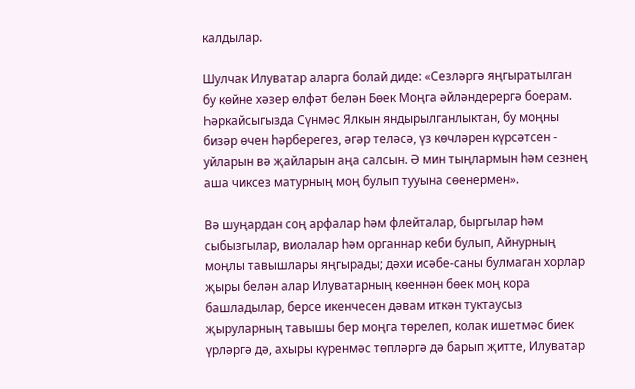калдылар.

Шулчак Илуватар аларга болай диде: «Сезләргә яңгыратылган бу көйне хәзер өлфәт белән Бөек Моңга әйләндерергә боерам. Һәркайсыгызда Сүнмәс Ялкын яндырылганлыктан, бу моңны бизәр өчен һәрберегез, әгәр теләсә, үз көчләрен күрсәтсен - уйларын вә җайларын аңа салсын. Ә мин тыңлармын һәм сезнең аша чиксез матурның моң булып тууына сөенермен».

Вә шуңардан соң арфалар һәм флейталар, быргылар һәм сыбызгылар, виолалар һәм органнар кеби булып, Айнурның моңлы тавышлары яңгырады; дәхи исәбе-саны булмаган хорлар җыры белән алар Илуватарның көеннән бөек моң кора башладылар, берсе икенчесен дәвам иткән туктаусыз җыруларның тавышы бер моңга төрелеп, колак ишетмәс биек үрләргә дә, ахыры күренмәс төпләргә дә барып җитте, Илуватар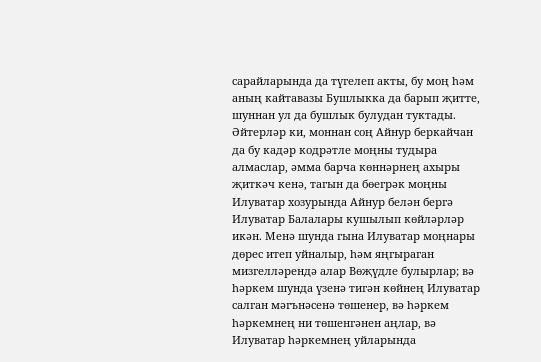сарайларында да түгелеп акты, бу моң һәм аның кайтавазы Бушлыкка да барып җитте, шуннан ул да бушлык булудан туктады. Әйтерләр ки, моннан соң Айнур беркайчан да бу кадәр кодрәтле моңны тудыра алмаслар, әмма барча көннәрнең ахыры җиткәч кенә, тагын да бөегрәк моңны Илуватар хозурында Айнур белән бергә Илуватар Балалары кушылып көйләрләр икән. Менә шунда гына Илуватар моңнары дөрес итеп уйналыр, һәм яңгыраган мизгелләрендә алар Вөҗүдле булырлар; вә һәркем шунда үзенә тигән көйнең Илуватар салган мәгънәсенә төшенер, вә һәркем һәркемнең ни төшенгәнен аңлар, вә Илуватар һәркемнең уйларында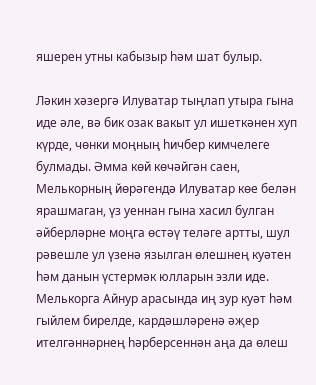яшерен утны кабызыр һәм шат булыр.

Ләкин хәзергә Илуватар тыңлап утыра гына иде әле, вә бик озак вакыт ул ишеткәнен хуп күрде, чөнки моңның һичбер кимчелеге булмады. Әмма көй көчәйгән саен, Мелькорның йөрәгендә Илуватар көе белән ярашмаган, үз уеннан гына хасил булган әйберләрне моңга өстәү теләге артты, шул рәвешле ул үзенә язылган өлешнең куәтен һәм данын үстермәк юлларын эзли иде. Мелькорга Айнур арасында иң зур куәт һәм гыйлем бирелде, кардәшләренә әҗер ителгәннәрнең һәрберсеннән аңа да өлеш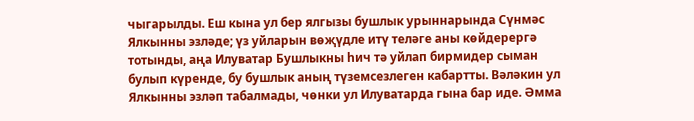чыгарылды. Еш кына ул бер ялгызы бушлык урыннарында Сүнмәс Ялкынны эзләде; үз уйларын вөҗүдле итү теләге аны көйдерергә тотынды, аңа Илуватар Бушлыкны һич тә уйлап бирмидер сыман булып күренде, бу бушлык аның түземсезлеген кабартты. Вәләкин ул Ялкынны эзләп табалмады, чөнки ул Илуватарда гына бар иде. Әмма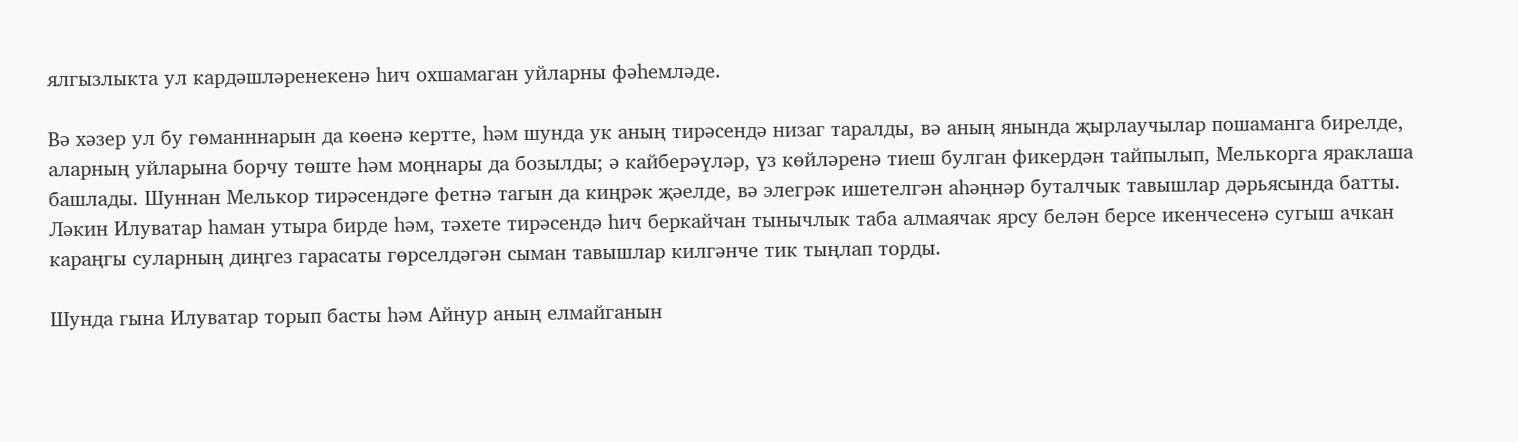ялгызлыкта ул кардәшләренекенә һич охшамаган уйларны фәһемләде.

Вә хәзер ул бу гөманннарын да көенә кертте, һәм шунда ук аның тирәсендә низаг таралды, вә аның янында җырлаучылар пошаманга бирелде, аларның уйларына борчу төште һәм моңнары да бозылды; ә кайберәүләр, үз көйләренә тиеш булган фикердән тайпылып, Мелькорга яраклаша башлады. Шуннан Мелькор тирәсендәге фетнә тагын да киңрәк җәелде, вә элегрәк ишетелгән аһәңнәр буталчык тавышлар дәрьясында батты. Ләкин Илуватар һаман утыра бирде һәм, тәхете тирәсендә һич беркайчан тынычлык таба алмаячак ярсу белән берсе икенчесенә сугыш ачкан караңгы суларның диңгез гарасаты гөрселдәгән сыман тавышлар килгәнче тик тыңлап торды.

Шунда гына Илуватар торып басты һәм Айнур аның елмайганын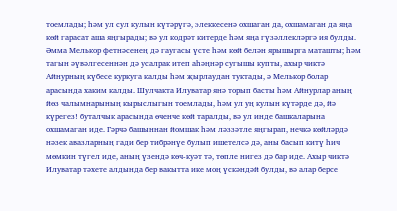тоемлады; һәм ул сул кулын күтәрүгә, элеккесенә охшаган да, охшамаган да яңа көй гарасат аша яңгырады; вә ул кодрәт китерде һәм яңа гүзәллекләргә ия булды. Әмма Мелькор фетнәсенең дә гаугасы үсте һәм көй белән ярышырга маташты; һәм тагын әүвәлгесеннән дә усалрак итеп аһәңнәр сугышы купты, ахыр чиктә Айнурның күбесе куркуга калды һәм җырлаудан туктады, ә Мелькор болар арасында хаким калды. Шулчакта Илуватар янә торып басты һәм Айнурлар аның йөз чалымнарының кырыслыгын тоемлады, һәм ул уң кулын күтәрде дә, йә күрегез! буталчык арасында өченче көй таралды, вә ул инде башкаларына охшамаган иде. Гәрчә башыннан йомшак һәм ләззәтле яңгырап, нечкә көйләрдә нәзек авазларның гади бер тибрәнүе булып ишетелсә дә, аны басып китү һич мөмкин түгел иде, аның үзендә көч-куәт тә, төпле нигез дә бар иде. Ахыр чиктә Илуватар тәхете алдында бер вакытта ике моң үскәндәй булды, вә алар берсе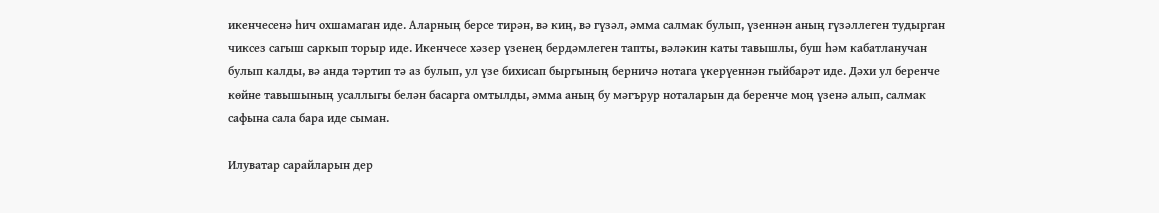икенчесенә һич охшамаган иде. Аларның берсе тирән, вә киң, вә гүзәл, әмма салмак булып, үзеннән аның гүзәллеген тудырган чиксез сагыш саркып торыр иде. Икенчесе хәзер үзенең бердәмлеген тапты, вәләкин каты тавышлы, буш һәм кабатланучан булып калды, вә анда тәртип тә аз булып, ул үзе бихисап быргының берничә нотага үкерүеннән гыйбарәт иде. Дәхи ул беренче көйне тавышының усаллыгы белән басарга омтылды, әмма аның бу мәгърур ноталарын да беренче моң үзенә алып, салмак сафына сала бара иде сыман.

Илуватар сарайларын дер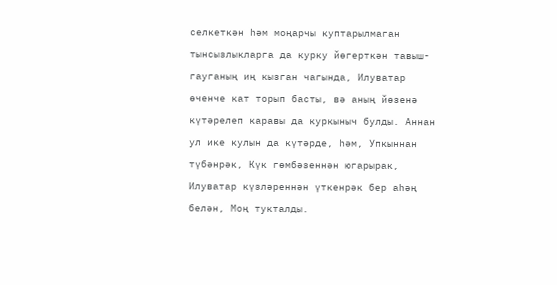селкеткән һәм моңарчы куптарылмаган тынсызлыкларга да курку йөгерткән тавыш-гауганың иң кызган чагында, Илуватар өченче кат торып басты, вә аның йөзенә күтәрелеп каравы да куркыныч булды. Аннан ул ике кулын да күтәрде, һәм, Упкыннан түбәнрәк, Күк гөмбәзеннән югарырак, Илуватар күзләреннән үткенрәк бер аһәң белән, Моң тукталды.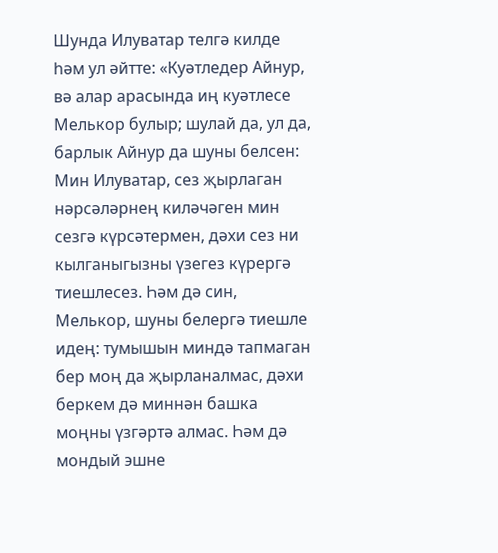Шунда Илуватар телгә килде һәм ул әйтте: «Куәтледер Айнур, вә алар арасында иң куәтлесе Мелькор булыр; шулай да, ул да, барлык Айнур да шуны белсен: Мин Илуватар, сез җырлаган нәрсәләрнең киләчәген мин сезгә күрсәтермен, дәхи сез ни кылганыгызны үзегез күрергә тиешлесез. Һәм дә син, Мелькор, шуны белергә тиешле идең: тумышын миндә тапмаган бер моң да җырланалмас, дәхи беркем дә миннән башка моңны үзгәртә алмас. Һәм дә мондый эшне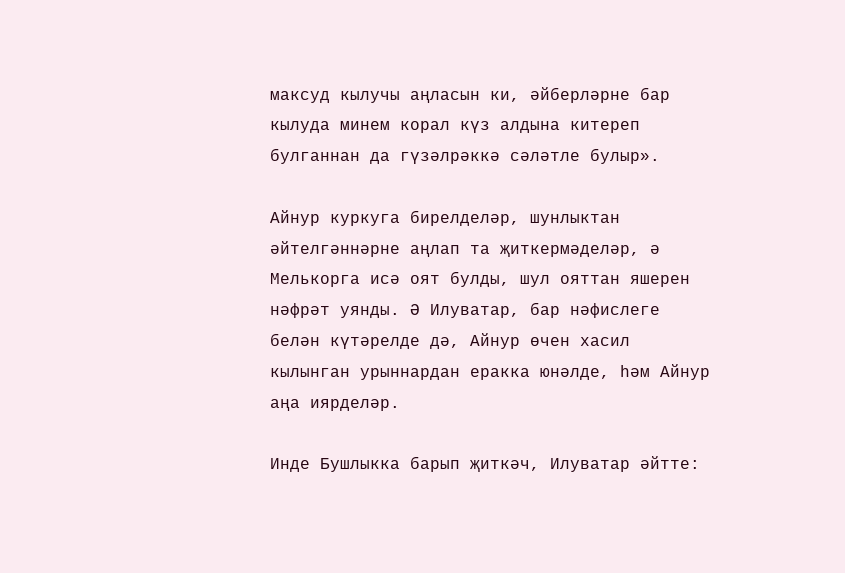максуд кылучы аңласын ки, әйберләрне бар кылуда минем корал күз алдына китереп булганнан да гүзәлрәккә сәләтле булыр».

Айнур куркуга бирелделәр, шунлыктан әйтелгәннәрне аңлап та җиткермәделәр, ә Мелькорга исә оят булды, шул ояттан яшерен нәфрәт уянды. Ә Илуватар, бар нәфислеге белән күтәрелде дә, Айнур өчен хасил кылынган урыннардан еракка юнәлде, һәм Айнур аңа иярделәр.

Инде Бушлыкка барып җиткәч, Илуватар әйтте: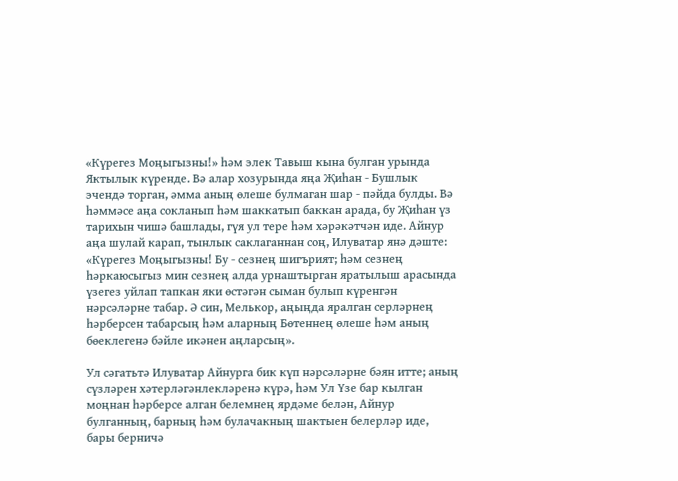«Күрегез Моңыгызны!» һәм элек Тавыш кына булган урында Яктылык күренде. Вә алар хозурында яңа Җиһан - Бушлык эчендә торган, әмма аның өлеше булмаган шар - пәйда булды. Вә һәммәсе аңа сокланып һәм шаккатып баккан арада, бу Җиһан үз тарихын чишә башлады, гүя ул тере һәм хәрәкәтчән иде. Айнур аңа шулай карап, тынлык саклаганнан соң, Илуватар янә дәште: «Күрегез Моңыгызны! Бу - сезнең шигърият; һәм сезнең һәркаюсыгыз мин сезнең алда урнаштырган яратылыш арасында үзегез уйлап тапкан яки өстәгән сыман булып күренгән нәрсәләрне табар. Ә син, Мелькор, аңыңда яралган серләрнең һәрберсен табарсың һәм аларның Бөтеннең өлеше һәм аның бөеклегенә бәйле икәнен аңларсың».

Ул сәгатьтә Илуватар Айнурга бик күп нәрсәләрне бәян итте; аның сүзләрен хәтерләгәнлекләренә күрә, һәм Ул Үзе бар кылган моңнан һәрберсе алган белемнең ярдәме белән, Айнур булганның, барның һәм булачакның шактыен белерләр иде, бары берничә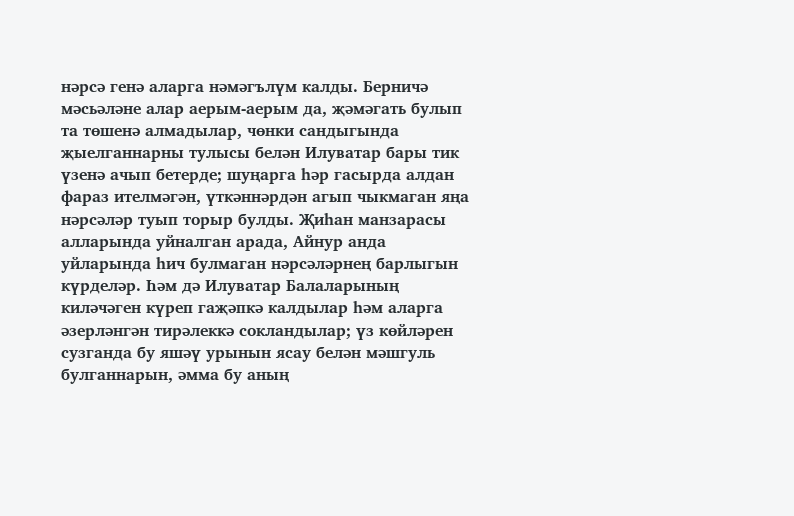нәрсә генә аларга нәмәгълүм калды. Берничә мәсьәләне алар аерым-аерым да, җәмәгать булып та төшенә алмадылар, чөнки сандыгында җыелганнарны тулысы белән Илуватар бары тик үзенә ачып бетерде; шуңарга һәр гасырда алдан фараз ителмәгән, үткәннәрдән агып чыкмаган яңа нәрсәләр туып торыр булды. Җиһан манзарасы алларында уйналган арада, Айнур анда уйларында һич булмаган нәрсәләрнең барлыгын күрделәр. Һәм дә Илуватар Балаларының киләчәген күреп гаҗәпкә калдылар һәм аларга әзерләнгән тирәлеккә сокландылар; үз көйләрен сузганда бу яшәү урынын ясау белән мәшгуль булганнарын, әмма бу аның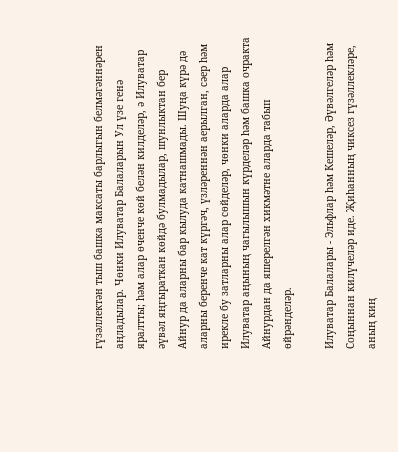гүзәллектән тыш башка максаты барлыгын белмәгәннәрен аңладылар. Чөнки Илуватар Балаларын Ул үзе генә яралтты; һәм алар өченче көй белән килделәр, ә Илуватар әүвәл яңгыраткан көйдә булмадылар, шунлыктан бер Айнур да аларны бар кылуда катнашмады. Шуңа күрә дә аларны беренче кат күргәч, үзләреннән аерылган, сәер һәм ирекле бу затларны алар сөйделәр, чөнки аларда алар Илуватар аңының чагылышын күрделәр һәм башка очракта Айнурдан да яшерелгән хикмәтне аларда табып өйрәнделәр.

Илуватар Балалары - Эльфлар һәм Кешеләр, Әүвәлгеләр һәм Соңыннан килүчеләр иде. Җиһанның чиксез гүзәллекләре, аның киң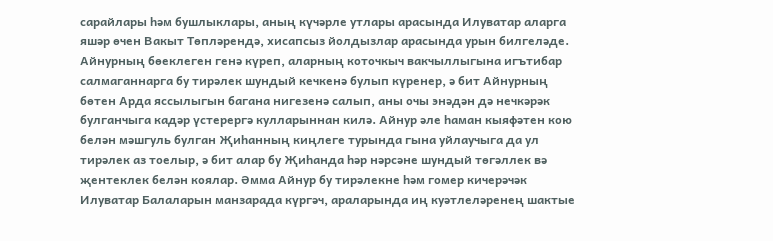сарайлары һәм бушлыклары, аның күчәрле утлары арасында Илуватар аларга яшәр өчен Вакыт Төпләрендә, хисапсыз йолдызлар арасында урын билгеләде. Айнурның бөеклеген генә күреп, аларның коточкыч вакчыллыгына игътибар салмаганнарга бу тирәлек шундый кечкенә булып күренер, ә бит Айнурның бөтен Арда яссылыгын багана нигезенә салып, аны очы энәдән дә нечкәрәк булганчыга кадәр үстерергә кулларыннан килә. Айнур әле һаман кыяфәтен кою белән мәшгуль булган Җиһанның киңлеге турында гына уйлаучыга да ул тирәлек аз тоелыр, ә бит алар бу Җиһанда һәр нәрсәне шундый төгәллек вә җентеклек белән коялар. Әмма Айнур бу тирәлекне һәм гомер кичерәчәк Илуватар Балаларын манзарада күргәч, араларында иң куәтлеләренең шактые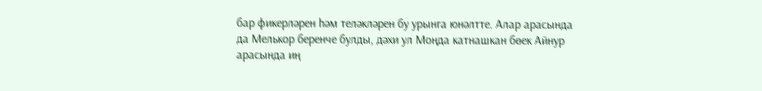бар фикерләрен һәм теләкләрен бу урынга юнәлтте. Алар арасында да Мелькор беренче булды, дәхи ул Моңда катнашкан бөек Айнур арасында иң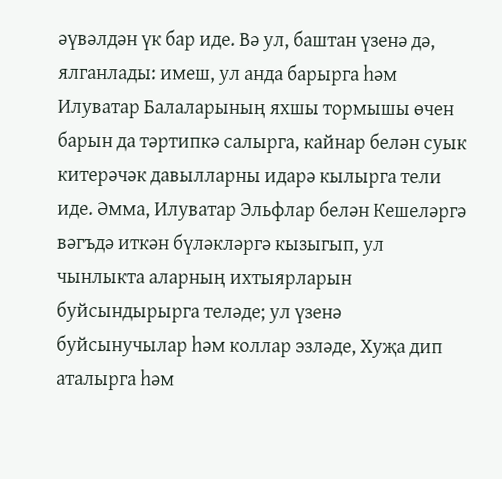әүвәлдән үк бар иде. Вә ул, баштан үзенә дә, ялганлады: имеш, ул анда барырга һәм Илуватар Балаларының яхшы тормышы өчен барын да тәртипкә салырга, кайнар белән суык китерәчәк давылларны идарә кылырга тели иде. Әмма, Илуватар Эльфлар белән Кешеләргә вәгъдә иткән бүләкләргә кызыгып, ул чынлыкта аларның ихтыярларын буйсындырырга теләде; ул үзенә буйсынучылар һәм коллар эзләде, Хуҗа дип аталырга һәм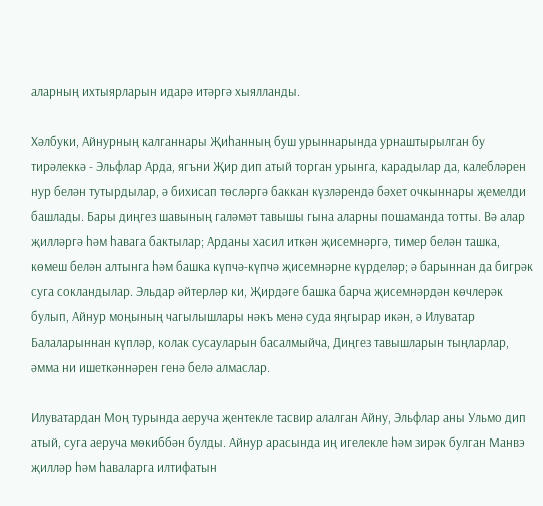аларның ихтыярларын идарә итәргә хыялланды.

Хәлбуки, Айнурның калганнары Җиһанның буш урыннарында урнаштырылган бу тирәлеккә - Эльфлар Арда, ягъни Җир дип атый торган урынга, карадылар да, калебләрен нур белән тутырдылар, ә бихисап төсләргә баккан күзләрендә бәхет очкыннары җемелди башлады. Бары диңгез шавының галәмәт тавышы гына аларны пошаманда тотты. Вә алар җилләргә һәм һавага бактылар; Арданы хасил иткән җисемнәргә, тимер белән ташка, көмеш белән алтынга һәм башка күпчә-күпчә җисемнәрне күрделәр; ә барыннан да бигрәк суга сокландылар. Эльдар әйтерләр ки, Җирдәге башка барча җисемнәрдән көчлерәк булып, Айнур моңының чагылышлары нәкъ менә суда яңгырар икән, ә Илуватар Балаларыннан күпләр, колак сусауларын басалмыйча, Диңгез тавышларын тыңларлар, әмма ни ишеткәннәрен генә белә алмаслар.

Илуватардан Моң турында аеруча җентекле тасвир алалган Айну, Эльфлар аны Ульмо дип атый, суга аеруча мөкиббән булды. Айнур арасында иң игелекле һәм зирәк булган Манвэ җилләр һәм һаваларга илтифатын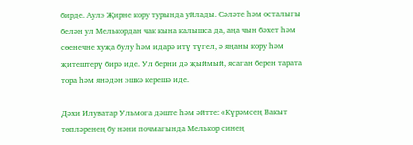бирде. Аулэ Җирне кору турында уйлады. Сәләте һәм осталыгы белән ул Мелькордан чак кына калышса да, аңа чын бәхет һәм сөенечне хуҗа булу һәм идарә итү түгел, ә яңаны кору һәм җитештерү бирә иде. Ул берни дә җыймый, ясаган берен тарата тора һәм янәдән эшкә керешә иде.

Дәхи Илуватар Ульмога дәште һәм әйтте: «Күрәмсең Вакыт төпләренең бу нәни почмагында Мелькор синең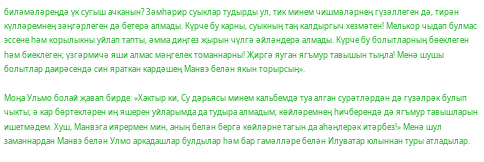биләмәләреңдә үк сугыш ачканын? Зәмһәрир суыклар тудырды ул, тик минем чишмәләрнең гүзәллеген дә, тирән күлләремнең зәңгәрлеген дә бетерә алмады. Күрче бу карны, суыкның таң калдыргыч хезмәтен! Мелькор чыдап булмас эссене һәм корылыкны уйлап тапты, әмма диңгез җырын чүлгә әйләндерә алмады. Күрче бу болытларның бөеклеген һәм биеклеген; үзгәрмичә яши алмас мәңгелек томаннарны! Җиргә яуган ягъмур тавышын тыңла! Менә шушы болытлар даирәсендә син яраткан кардәшең Манвэ белән якын торырсың».

Моңа Ульмо болай җавап бирде: «Хактыр ки, Су дәрьясы минем кальбемдә туа алган сурәтләрдән дә гүзәлрәк булып чыкты; ә кар бөртекләрен иң яшерен уйларымда да тудыра алмадым; көйләремнең һичберендә дә ягъмур тавышларын ишетмәдем. Хуш, Манвэга иярермен мин, аның белән бергә көйләрне тагын да аһәңлерәк итәрбез!» Менә шул заманнардан Манвэ белән Улмо аркадашлар булдылар һәм бар гамәлләре белән Илуватар юлыннан туры атладылар.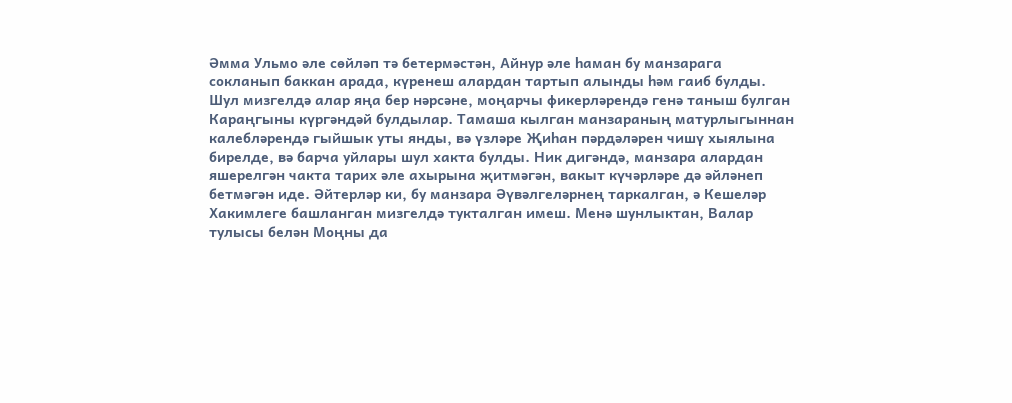Әмма Ульмо әле сөйләп тә бетермәстән, Айнур әле һаман бу манзарага сокланып баккан арада, күренеш алардан тартып алынды һәм гаиб булды. Шул мизгелдә алар яңа бер нәрсәне, моңарчы фикерләрендә генә таныш булган Караңгыны күргәндәй булдылар. Тамаша кылган манзараның матурлыгыннан калебләрендә гыйшык уты янды, вә үзләре Җиһан пәрдәләрен чишү хыялына бирелде, вә барча уйлары шул хакта булды. Ник дигәндә, манзара алардан яшерелгән чакта тарих әле ахырына җитмәгән, вакыт күчәрләре дә әйләнеп бетмәгән иде. Әйтерләр ки, бу манзара Әүвәлгеләрнең таркалган, ә Кешеләр Хакимлеге башланган мизгелдә тукталган имеш. Менә шунлыктан, Валар тулысы белән Моңны да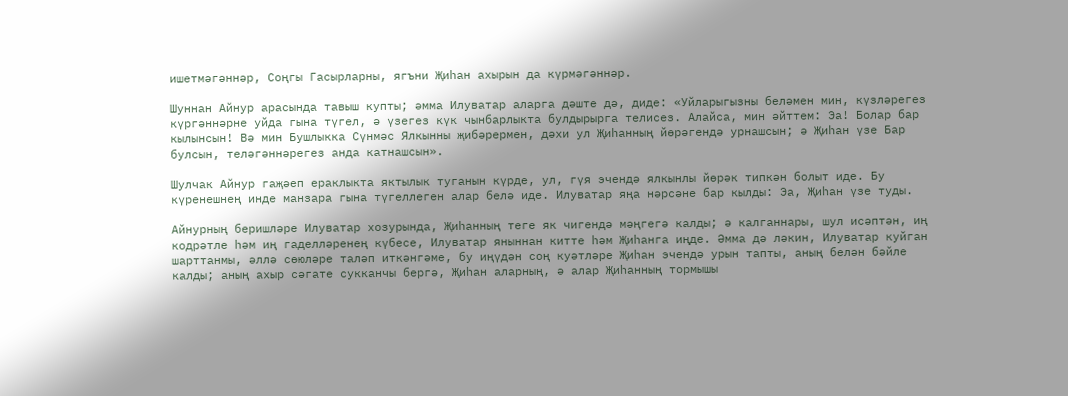ишетмәгәннәр, Соңгы Гасырларны, ягъни Җиһан ахырын да күрмәгәннәр.

Шуннан Айнур арасында тавыш купты; әмма Илуватар аларга дәште дә, диде: «Уйларыгызны беләмен мин, күзләрегез күргәннәрне уйда гына түгел, ә үзегез күк чынбарлыкта булдырырга телисез. Алайса, мин әйттем: Эа! Болар бар кылынсын! Вә мин Бушлыкка Сүнмәс Ялкынны җибәрермен, дәхи ул Җиһанның йөрәгендә урнашсын; ә Җиһан үзе Бар булсын, теләгәннәрегез анда катнашсын».

Шулчак Айнур гаҗәеп ераклыкта яктылык туганын күрде, ул, гүя эчендә ялкынлы йөрәк типкән болыт иде. Бу күренешнең инде манзара гына түгеллеген алар белә иде. Илуватар яңа нәрсәне бар кылды: Эа, Җиһан үзе туды.

Айнурның беришләре Илуватар хозурында, Җиһанның теге як чигендә мәңгегә калды; ә калганнары, шул исәптән, иң кодрәтле һәм иң гаделләренең күбесе, Илуватар яныннан китте һәм Җиһанга иңде. Әмма дә ләкин, Илуватар куйган шарттанмы, әллә сөюләре таләп иткәнгәме, бу иңүдән соң куәтләре Җиһан эчендә урын тапты, аның белән бәйле калды; аның ахыр сәгате сукканчы бергә, Җиһан аларның, ә алар Җиһанның тормышы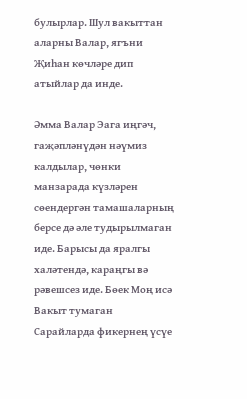булырлар. Шул вакыттан аларны Валар, ягъни Җиһан көчләре дип атыйлар да инде.

Әмма Валар Эага иңгәч, гаҗәпләнүдән нәүмиз калдылар, чөнки манзарада күзләрен сөендергән тамашаларның берсе дә әле тудырылмаган иде. Барысы да яралгы халәтендә, караңгы вә рәвешсез иде. Бөек Моң исә Вакыт тумаган Сарайларда фикернең үсүе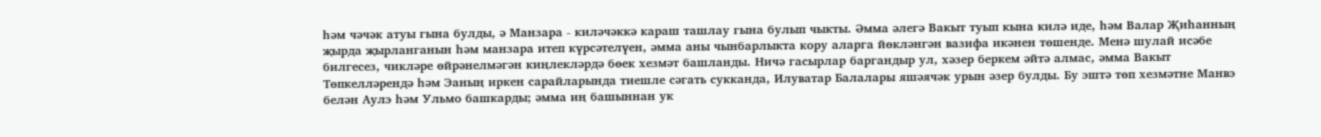һәм чәчәк атуы гына булды, ә Манзара - киләчәккә караш ташлау гына булып чыкты. Әмма әлегә Вакыт туып кына килә иде, һәм Валар Җиһанның җырда җырланганын һәм манзара итеп күрсәтелүен, әмма аны чынбарлыкта кору аларга йөкләнгән вазифа икәнен төшенде. Менә шулай исәбе билгесез, чикләре өйрәнелмәгән киңлекләрдә бөек хезмәт башланды. Ничә гасырлар баргандыр ул, хәзер беркем әйтә алмас, әмма Вакыт Төпкелләрендә һәм Эаның иркен сарайларында тиешле сәгать сукканда, Илуватар Балалары яшәячәк урын әзер булды. Бу эштә төп хезмәтне Манвэ белән Аулэ һәм Ульмо башкарды; әмма иң башыннан ук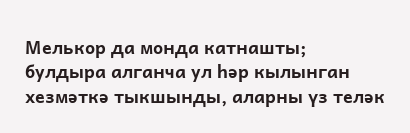Мелькор да монда катнашты; булдыра алганча ул һәр кылынган хезмәткә тыкшынды, аларны үз теләк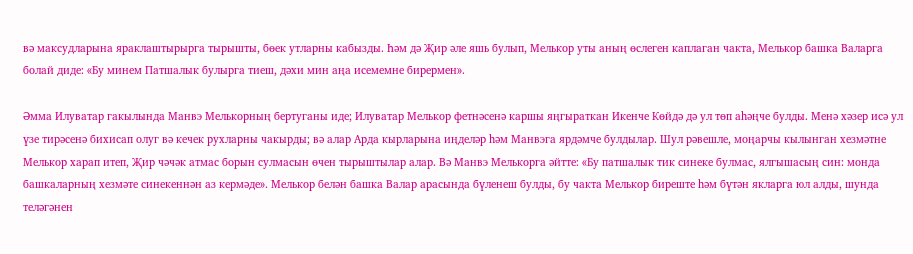вә максудларына яраклаштырырга тырышты, бөек утларны кабызды. Һәм дә Җир әле яшь булып, Мелькор уты аның өслеген каплаган чакта, Мелькор башка Валарга болай диде: «Бу минем Патшалык булырга тиеш, дәхи мин аңа исемемне бирермен».

Әмма Илуватар гакылында Манвэ Мелькорның бертуганы иде; Илуватар Мелькор фетнәсенә каршы яңгыраткан Икенче Көйдә дә ул төп аһәңче булды. Менә хәзер исә ул үзе тирәсенә бихисап олуг вә кечек рухларны чакырды; вә алар Арда кырларына иңделәр һәм Манвэга ярдәмче булдылар. Шул рәвешле, моңарчы кылынган хезмәтне Мелькор харап итеп, Җир чәчәк атмас борын сулмасын өчен тырыштылар алар. Вә Манвэ Мелькорга әйтте: «Бу патшалык тик синеке булмас, ялгышасың син: монда башкаларның хезмәте синекеннән аз кермәде». Мелькор белән башка Валар арасында бүленеш булды, бу чакта Мелькор биреште һәм бүтән якларга юл алды, шунда теләгәнен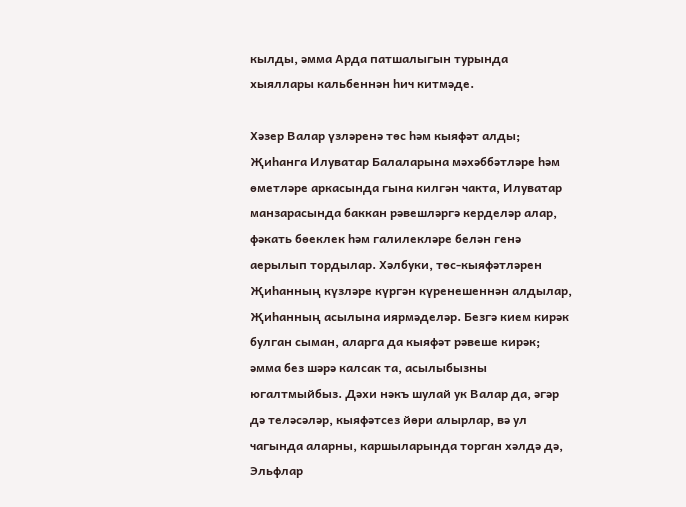кылды, әмма Арда патшалыгын турында хыяллары кальбеннән һич китмәде.

Хәзер Валар үзләренә төс һәм кыяфәт алды; Җиһанга Илуватар Балаларына мәхәббәтләре һәм өметләре аркасында гына килгән чакта, Илуватар манзарасында баккан рәвешләргә керделәр алар, фәкать бөеклек һәм галилекләре белән генә аерылып тордылар. Хәлбуки, төс-кыяфәтләрен Җиһанның күзләре күргән күренешеннән алдылар, Җиһанның асылына иярмәделәр. Безгә кием кирәк булган сыман, аларга да кыяфәт рәвеше кирәк; әмма без шәрә калсак та, асылыбызны югалтмыйбыз. Дәхи нәкъ шулай ук Валар да, әгәр дә теләсәләр, кыяфәтсез йөри алырлар, вә ул чагында аларны, каршыларында торган хәлдә дә, Эльфлар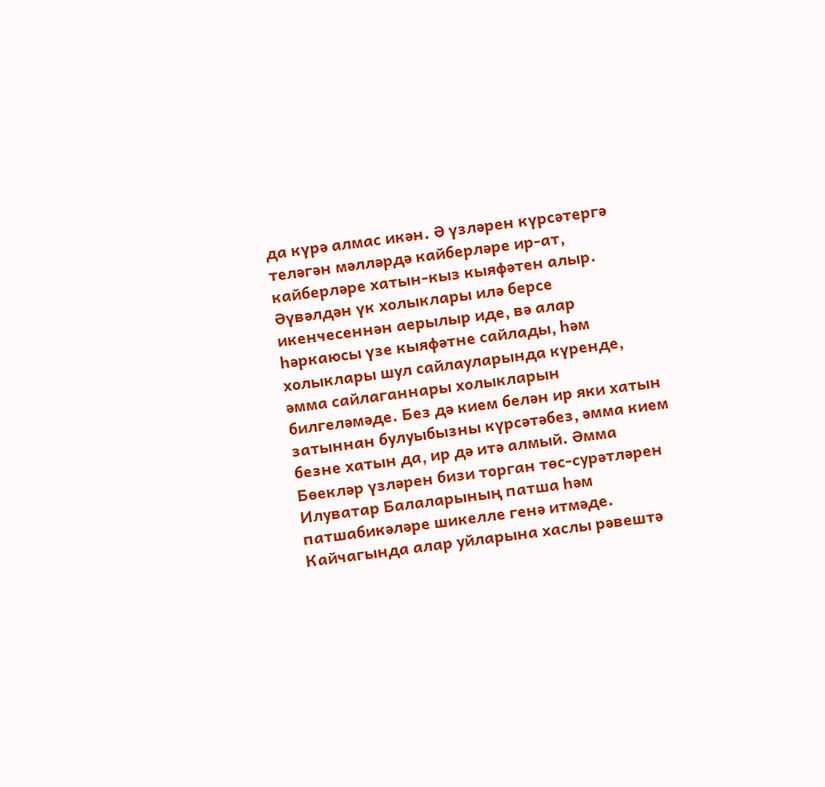да күрә алмас икән. Ә үзләрен күрсәтергә теләгән мәлләрдә кайберләре ир-ат, кайберләре хатын-кыз кыяфәтен алыр. Әүвәлдән үк холыклары илә берсе икенчесеннән аерылыр иде, вә алар һәркаюсы үзе кыяфәтне сайлады, һәм холыклары шул сайлауларында күренде, әмма сайлаганнары холыкларын билгеләмәде. Без дә кием белән ир яки хатын затыннан булуыбызны күрсәтәбез, әмма кием безне хатын да, ир дә итә алмый. Әмма Бөекләр үзләрен бизи торган төс-сурәтләрен Илуватар Балаларының патша һәм патшабикәләре шикелле генә итмәде. Кайчагында алар уйларына хаслы рәвештә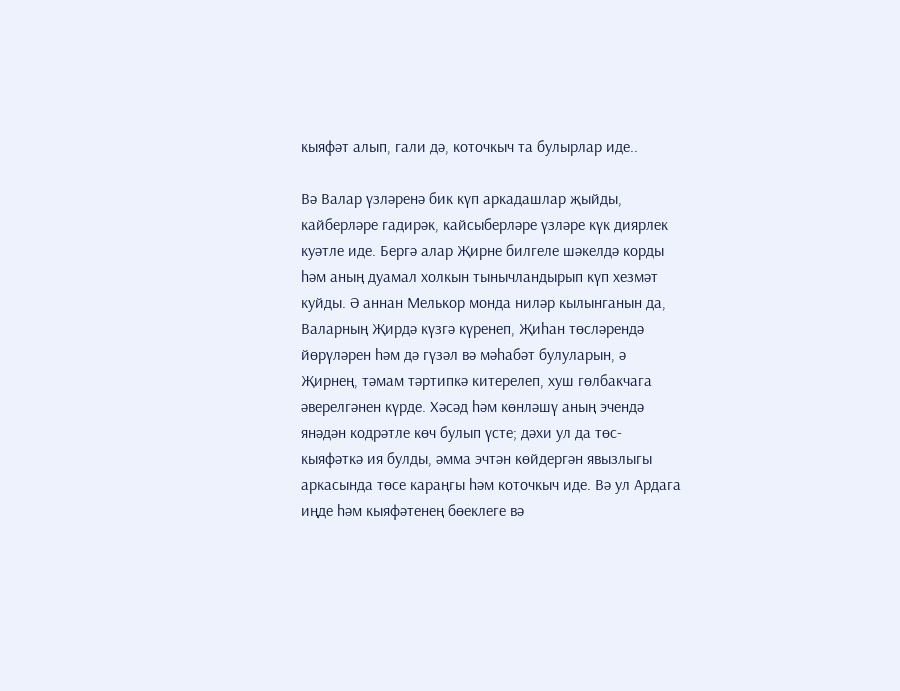кыяфәт алып, гали дә, коточкыч та булырлар иде..

Вә Валар үзләренә бик күп аркадашлар җыйды, кайберләре гадирәк, кайсыберләре үзләре күк диярлек куәтле иде. Бергә алар Җирне билгеле шәкелдә корды һәм аның дуамал холкын тынычландырып күп хезмәт куйды. Ә аннан Мелькор монда ниләр кылынганын да, Валарның Җирдә күзгә күренеп, Җиһан төсләрендә йөрүләрен һәм дә гүзәл вә мәһабәт булуларын, ә Җирнең, тәмам тәртипкә китерелеп, хуш гөлбакчага әверелгәнен күрде. Хәсәд һәм көнләшү аның эчендә янәдән кодрәтле көч булып үсте; дәхи ул да төс-кыяфәткә ия булды, әмма эчтән көйдергән явызлыгы аркасында төсе караңгы һәм коточкыч иде. Вә ул Ардага иңде һәм кыяфәтенең бөеклеге вә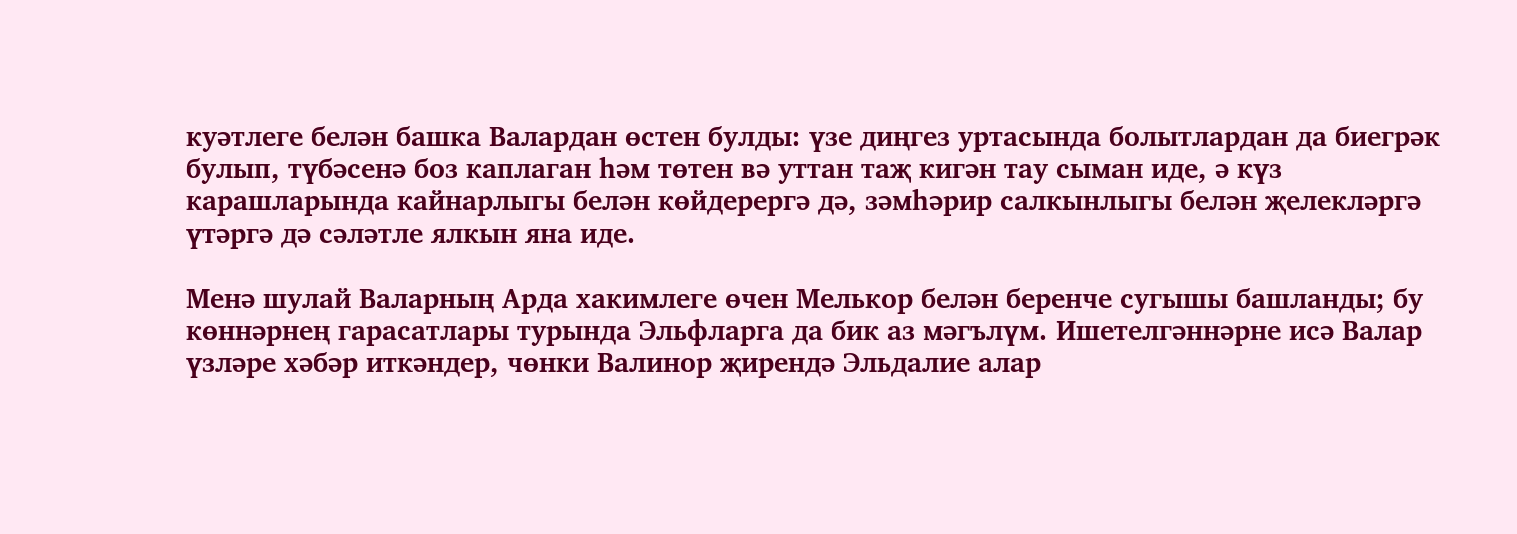куәтлеге белән башка Валардан өстен булды: үзе диңгез уртасында болытлардан да биегрәк булып, түбәсенә боз каплаган һәм төтен вә уттан таҗ кигән тау сыман иде, ә күз карашларында кайнарлыгы белән көйдерергә дә, зәмһәрир салкынлыгы белән җелекләргә үтәргә дә сәләтле ялкын яна иде.

Менә шулай Валарның Арда хакимлеге өчен Мелькор белән беренче сугышы башланды; бу көннәрнең гарасатлары турында Эльфларга да бик аз мәгълүм. Ишетелгәннәрне исә Валар үзләре хәбәр иткәндер, чөнки Валинор җирендә Эльдалие алар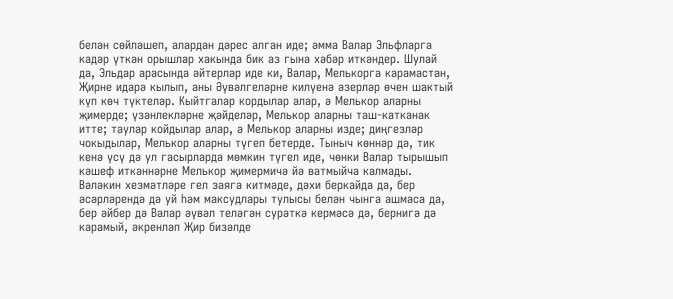белән сөйләшеп, алардан дәрес алган иде; әмма Валар Эльфларга кадәр үткән орышлар хакында бик аз гына хәбәр иткәндер. Шулай да, Эльдар арасында әйтерләр иде ки, Валар, Мелькорга карамастан, Җирне идарә кылып, аны Әүвәлгеләрне килүенә әзерләр өчен шактый күп көч түктеләр. Кыйтгалар кордылар алар, ә Мелькор аларны җимерде; үзәнлекләрне җәйделәр, Мелькор аларны таш-катканак итте; таулар койдылар алар, ә Мелькор аларны изде; диңгезләр чокыдылар, Мелькор аларны түгеп бетерде. Тыныч көннәр дә, тик кенә үсү дә ул гасырларда мөмкин түгел иде, чөнки Валар тырышып кәшеф иткәннәрне Мелькор җимермичә йә ватмыйча калмады. Вәләкин хезмәтләре гел заяга китмәде, дәхи беркайда да, бер әсәрләрендә дә уй һәм максудлары тулысы белән чынга ашмаса да, бер әйбер дә Валар әүвәл теләгән сурәткә кермәсә дә, бернигә дә карамый, әкренләп Җир бизәлде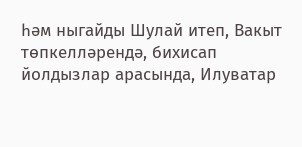һәм ныгайды Шулай итеп, Вакыт төпкелләрендә, бихисап йолдызлар арасында, Илуватар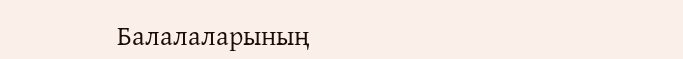Балалаларының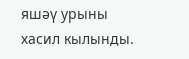яшәү урыны хасил кылынды.